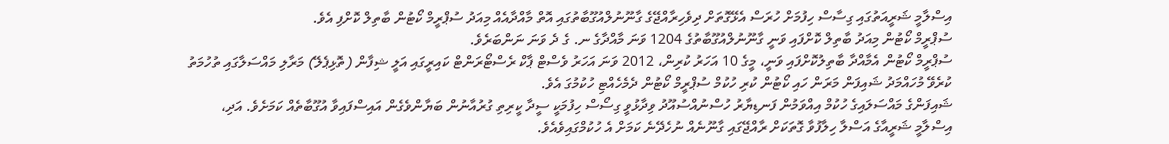އިސްލާމީ ޝަރީއަތުގައި ގިސާސް ހިފުމަށް ހުރަސް އެޅޭގޮތަށް ދިވެހިރާއްޖޭގެ ގާނޫނުލްއުގޫބާތުގައި އޮތް މާއްދާއެއް މިއަދު ސުޕްރީމް ކޯޓުން ބާތިލް ކޮށްފި އެވެ.
ސުޕްރީމް ކޯޓުން މިއަދު ބާތިލް ކޮށްފައި ވަނީ ގާނޫނުލްއުގޫބާތުގެ 1204 ވަނަ މާއްދާގެ ނ. ގެ ދެ ވަނަ ނަންބަރެވެ.
ސުޕްރީމް ކޯޓުން އެމާއްދާ ބާތިލުކޮށްފައި ވަނީ، މީގެ 10 އަހަރު ކުރިން، 2012 ވަނަ އަހަރު ވެސްޓް ޕާކް ރެސްޓޯރަންޓް ކައިރީގައި އަލީ ޝިފާން (ތޮޅިޕެލޭ) މަރާލި މައްސަލާގައި ތުހުމަތު ކުރެވޭ މުހައްމަދު ޝައިފަން މަރަން ހައި ކޯޓުން ކުރި ހުކުމް ސުޕްރީމް ކޯޓުން ދެމެހެއްޓި ހުކުމުގަ އެވެ.
ޝައިފަންގެ މައްސަލައިގެ ހުކުމް އިއްވަމުން ފަނޑިޔާރު ހުސްނުއްސުއޫދު ވިދާޅުވީ ގިސޯސް ހިފުމަކީ ސީދާ ކީރިތި ގުރުއާނުން ބަޔާންވެގެން އައިސްފައިވާ އުގޫބާތެއް ކަމަށެވެ. އަދި، އިސްލާމީ ޝަރީއާގެ އަސްލާ ހިލާފުވާ ގޮތަކަށް ރާއްޖޭގައި ގާނޫނެއް ނުހެދޭނެ ކަމަށް އެ ހުކުމްގައިވެއެވެ.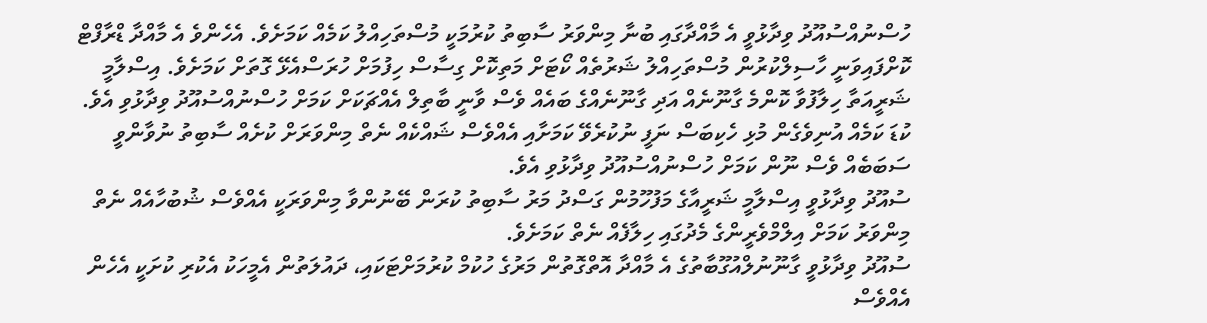ހުސްނުއްސުއޫދު ވިދާޅުވީ އެ މާއްދާގައި ބުނާ މިންވަރު ސާބިތު ކުރުމަކީ މުސްތަހިއްލު ކަމެއް ކަމަށެވެ. އެހެންވެ އެ މާއްދާ ޑްރާފްޓް ކޮށްފައިވަނީ ހާސިލްކުރުން މުސްތަހިއްލު ޝަރުތެއް ކޯޓަށް މަތިކޮށް ގިސާސް ހިފުމަށް ހުރަސްއެޅޭ ގޮތަށް ކަމަށެވެ. އިސްލާމީ ޝަރީއަތާ ހިލާފުވާ ކޮންމެ ގާނޫނެއް އަދި ގާނޫނެއްގެ ބައެއް ވެސް ވާނީ ބާތިލް އެއްޗަކަށް ކަމަށް ހުސްނުއްސުއޫދު ވިދާޅުވި އެވެ.
ކުޑަ ކަމެއް އުނިވެގެން މުޅި ހެކިބަސް ނަފީ ނުކުރެވޭ ކަމަށާއި އެއްވެސް ޝައްކެއް ނެތް މިންވަރަށް ކުށެއް ސާބިތު ނުވާންވީ ސަބަބެއް ވެސް ނޫން ކަމަށް ހުސްނުއްސުއޫދު ވިދާޅުވި އެވެ.
ސުއޫދު ވިދާޅުވީ އިސްލާމީ ޝަރީއާގެ މަފުހޫމުން ގަސްދު މަރު ސާބިތު ކުރަން ބޭނުންވާ މިންވަރަކީ އެއްވެސް ޝުބުހާއެއް ނެތް މިންވަރު ކަމަށް އިލްމްވެރީންގެ މެދުގައި ހިލާފެއް ނެތް ކަމަށެވެ.
ސުއޫދު ވިދާޅުވީ ގާނޫނުލްއުގޫބާތުގެ އެ މާއްދާ އޮތްގޮތުން މަރުގެ ހުކުމް ކުރުމަށްޓަކައި، ދައުލަތުން އެމީހަކު އެކުރި ކުށަކީ އެހެން އެއްވެސް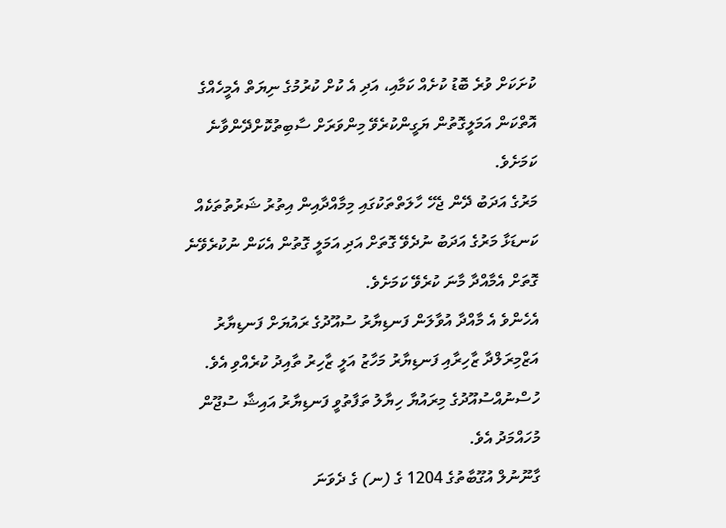ކުށަކަށް ވުރެ ބޮޑު ކުށެއް ކަމާއި، އަދި އެ ކުށް ކުރުމުގެ ނިޔަތް އެމީހެއްގެ އޮތްކަން އަމަލީގޮތުން ޔަގީންކުރެވޭ މިންވަރަށް ސާބިތުކޮށްދޭންވާނެ ކަމަށެވެ.
މަރުގެ އަދަބު ދޭން ޖެހޭ ހާލަތްތަކުގައި މިމާއްދާއިން އިތުރު ޝަރުތުތަކެއް ކަނޑަޅާ މަރުގެ އަދަބު ނުދެވޭ ގޮތަށް އަދި އަމަލީ ގޮތުން އެކަން ނުކުރެވޭނެ ގޮތަށް އެމާއްދާ މާނަ ކުރެވޭ ކަމަށެވެ.
އެހެންވެ އެ މާއްދާ އުވާލަން ފަނޑިޔާރު ސުއޫދުގެ ރައުޔަށް ފަނޑިޔާރު އަޒްމިރަލްދާ ޒާހިރާއި ފަނޑިޔާރު މަހާޒު އަލީ ޒާހިރު ތާއިދު ކުރެއްވި އެވެ.
ހުސްނުއްސުއޫދުގެ މިރައުޔާ ހިޔާލު ތަފާތުވީ ފަނޑިޔާރު އައިޝާ ސުޖޫން މުހައްމަދު އެވެ.
ގާނޫނުލް އުގޫބާތުގެ 1204 ގެ (ނ) ގެ ދެވަނަ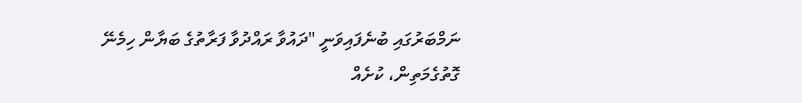ނަމްބަރުގައި ބުނެފައިވަނީ "ދައުވާ ރައްދުވާ ފަރާތުގެ ބަޔާން ހިމެނޭ ގޮތުގެމަތިން، ކުށެއް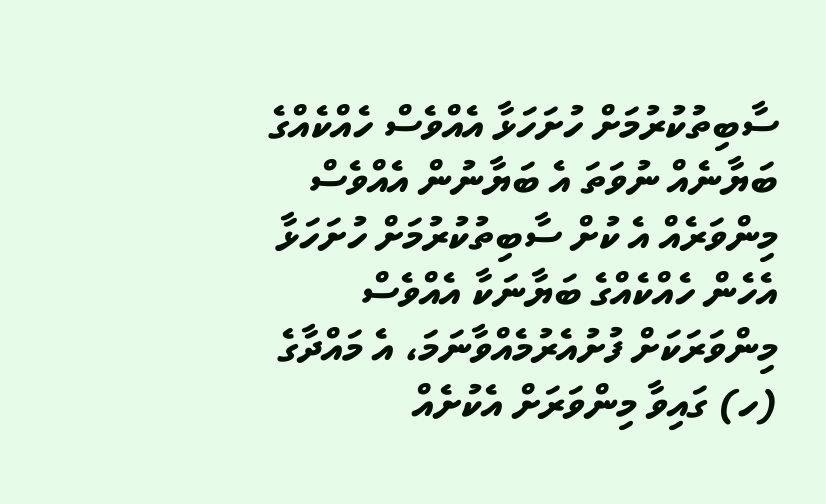ސާބިތުކުރުމަށް ހުށަހަޅާ އެއްވެސް ހެއްކެއްގެ ބަޔާނެއް ނުވަތަ އެ ބަޔާނުން އެއްވެސް މިންވަރެއް އެ ކުށް ސާބިތުކުރުމަށް ހުށަހަޅާ އެހެން ހެއްކެއްގެ ބަޔާނަކާ އެއްވެސް މިންވަރަކަށް ފުށުއެރުމެއްވާނަމަ، އެ މައްދާގެ (ހ) ގައިވާ މިންވަރަށް އެކުށެއް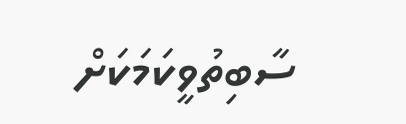ސާބިތުވީކަމަކަށް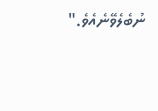ނުބެލެވޭނެއެވެ."